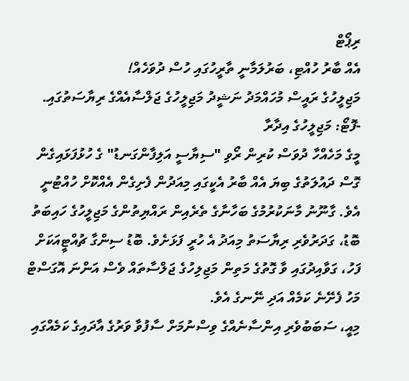ރިޕޯޓް
އެއް ބާރު ހުއްޓި، ބަރުލަމާނީ ތާރީހުގައި ހުސް ދުވަހެއް!
މަޖިލީހުގެ ރައީސް މުހައްމަދު ނަޝީދު މަޖިލީހުގެ ޖަލްސާއެއްގެ ރިޔާސަތުގައި. -ފޮޓޯ: މަޖިލީހުގެ އިދާރާ
މީގެ މަހެއްހާ ދުވަސް ކުރިން ރޯވި "ސިޔާސީ އަލިފާންގަނޑު" ގެ ހުޅުފަޅައިގެން ގޮސް ދައުލަތުގެ ބިޔަ އެއް ބާރު އެކީގައި މިއަދުން ފެށިގެން އެއްކޮށް ހުއްޓުނީ އެވެ. ގާނޫނު މާނަކުރުމުގެ ބަހާނާގެ ތެރެއިން ރައްޔިތުންގެ މަޖިލީހުގެ ހައިބަތު ބޮޑު، ގަދަރުވެރި ރިޔާސަތު މިއަދު އެ ހުރީ ފަޅަށެވެ. ބޮޑު ސިންގާ ޗުއްޓީއަކަށް ފަހު، ގަވާއިދުގައި ވާ ގޮތުގެ މަތިން މަޖިލިހުގެ ޖަލްސާތައް ވެސް އަންނަ އޮގަސްޓް މަހު ފެށޭނެ ކަމެއް އަދި ނޭނގެ އެވެ.
މިއީ، ސަބަބުވެރި އިންސާނެއްގެ ވިސްނުމަށް ސާފުވާ ވަރުގެ އާދައިގެ ކަމެއްގައި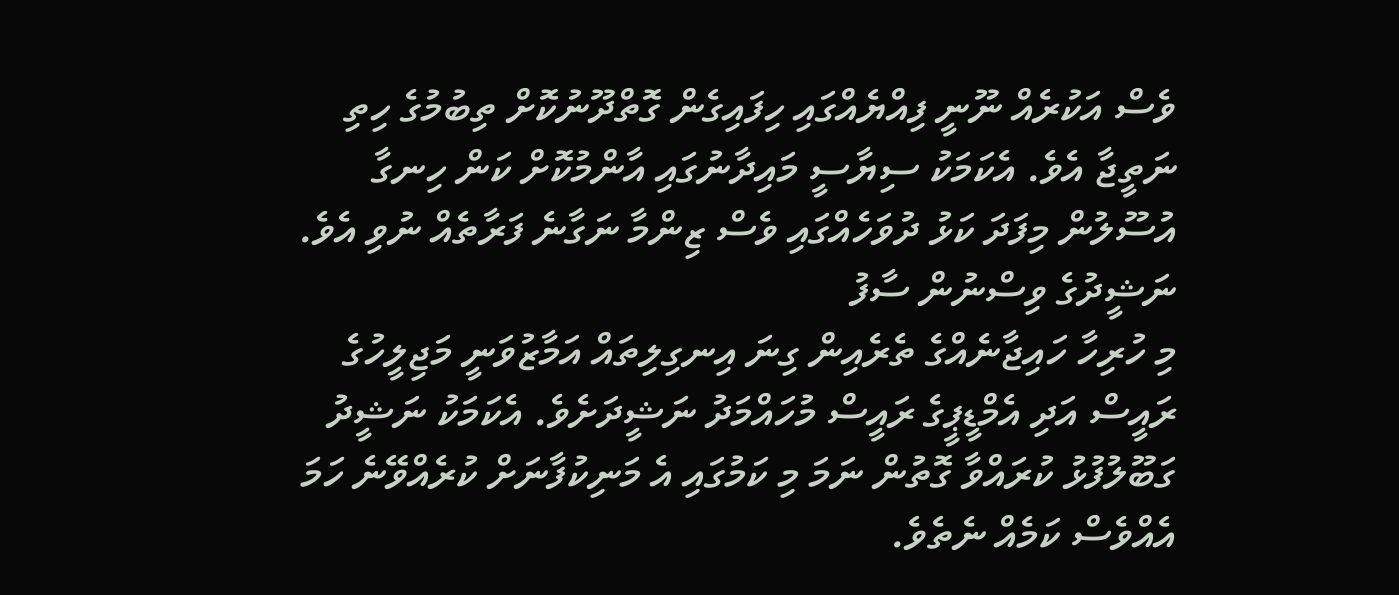ވެސް އަކުރެއް ނޫނީ ފިއްޔެއްގައި ހިފައިގެން ގޮތްދޫނުކޮށް ތިބުމުގެ ހިތި ނަތީޖާ އެވެ. އެކަމަކު ސިޔާސީ މައިދާނުގައި އާންމުކޮށް ކަން ހިނގާ އުސޫލުން މިފަދަ ކަޅު ދުވަހެއްގައި ވެސް ޒިންމާ ނަގާނެ ފަރާތެއް ނުވި އެވެ.
ނަޝީދުގެ ވިސްނުން ސާފު
މި ހުރިހާ ހައިޖާނެއްގެ ތެރެއިން ގިނަ އިނގިލިތައް އަމާޒުވަނީ މަޖިލީހުގެ ރައީސް އަދި އެމްޑީޕީގެ ރައީސް މުހައްމަދު ނަޝީދަށެވެ. އެކަމަކު ނަޝީދު ގަބޫލުފުޅު ކުރައްވާ ގޮތުން ނަމަ މި ކަމުގައި އެ މަނިކުފާނަށް ކުރެއްވޭނެ ހަމަ އެއްވެސް ކަމެއް ނެތެވެ.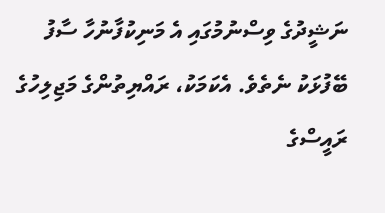ނަޝީދުގެ ވިސްނުމުގައި އެ މަނިކުފާނުހާ ސާފު ބޭފުޅަކު ނެތެވެ. އެކަމަކު، ރައްޔިތުންގެ މަޖިލިހުގެ ރައީސްގެ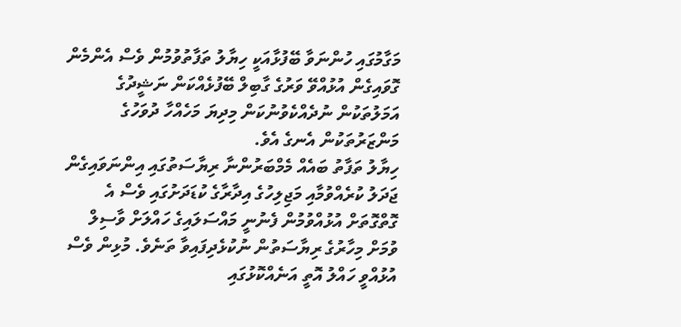މަގާމުގައި ހުންނަވާ ބޭފުޅާއަކީ ހިޔާލު ތަފާތުވުމުން ވެސް އެންމެން ގޮވައިގެން އުޅުއްވޭ ވަރުގެ ގާބިލް ބޭފުޅެއްކަން ނަޝީދުގެ އަމަލުތަކުން ނުދެއްކެވުނުކަން މިދިޔަ މަހެއްހާ ދުވަހުގެ މަންޒަރުތަކުން އެނގެ އެވެ.
ހިޔާލު ތަފާތު ބައެއް މެމްބަރުންނާ ރިޔާސަތުގައި އިންނަވައިގެން ޖަދަލު ކުރެއްވުމާއި މަޖިލިހުގެ އިދާރާގެ ކުޑަދަށުގައި ވެސް އެ ގޮތްގޮތަށް އުޅުއްވުމުން ފެނުނީ މައްސަލައިގެ ހައްލަށް ވާސިލް ވުމަށް މިހާރުގެ ރިޔާސަތުން ނުކުޅެދިފައިވާ ތަނެވެ. މުޅިން ވެސް އުޅުއްވީ ހައްލު އޮތީ އަނެއްކޮޅުގައި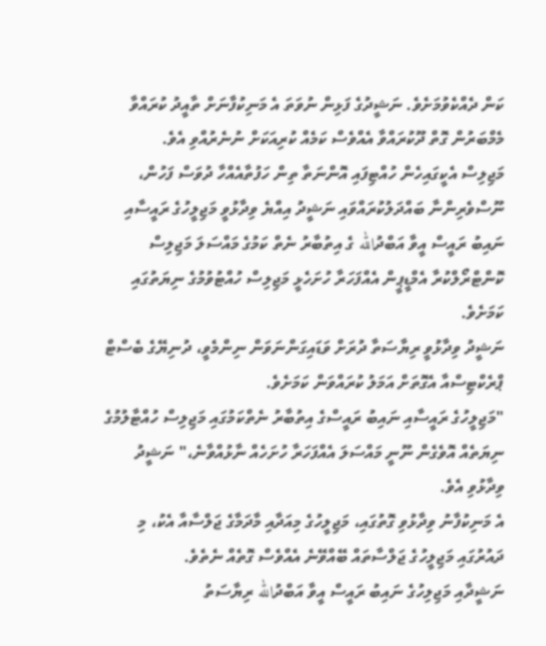ކަން ދެއްކެވުމަށެވެ. ނަޝީދުގެ ފަޅިން ނުވަތަ އެ މަނިކުފާނަށް ތާއީދު ކުރައްވާ މެމްބަރުން ގޮތް ދޫކުރައްވާ އެއްވެސް ކަމެއް ކުރިއަކަށް ނުނެރުއްވި އެވެ.
މަޖިލިސް އެކީގައިހެން ހުއްޓިފައި އޮންނަތާ ތިން ހަފުތާއެއްހާ ދުވަސް ފަހުން، ނޫސްވެރިންނާ ބައްދަލުކުރައްވައި ނަޝީދު އިއްޔެ ވިދާޅުވީ މަޖިލީހުގެ ރައީސާއި ނައިބު ރައީސް އީވާ އަބްދުالله ގެ އިތުބާރު ނެތް ކަމުގެ މައްސަލަ މަޖިލިސް ކޮންޓްރޯލްކުރާ އެމްޑީޕީން އެއްފަހަރާ ހުށަހެޅީ މަޖިލިސް ހުއްޓުވުމުގެ ނިޔަތުގައި ކަމަށެވެ.
ނަޝީދު ވިދާޅުވީ ރިޔާސަތާ ދުރަށް ވަޑައިގަންނަވަން ނިންމެވީ، ދުނިޔޭގެ ބެސްޓް ޕްރެކްޓިސްއާ އެގޮތަށް އަމަލު ކުރައްވަން ކަމަށެވެ.
"މަޖިލީހުގެ ރައީސާއި ނައިބު ރައީސްގެ އިތުބާރު ނެތްކަމުގައި މަޖިލިސް ހުއްޓާލުމުގެ ނިޔަތެއް އޮވެގެން ނޫނީ މައްސަލަ އެއްފަހަރާ ހުށަހެއް ނާޅުއްވާނެ،" ނަޝީދު ވިދާޅުވި އެވެ.
އެ މަނިކުފާނު ވިދާޅުވި ގޮތުގައި، މަޖިލީހުގެ މިއަދާއި މާދަމާގެ ޖަލްސާއާ އެކު، މި ދައުރުގައި މަޖިލީހުގެ ޖަލްސާތައް ބޭއްވޭނެ އެއްވެސް ގޮތެއް ނެތެވެ.
ނަޝީދާއި މަޖިލިހުގެ ނައިބު ރައީސް އީވާ އަބްދުالله ރިޔާސަތު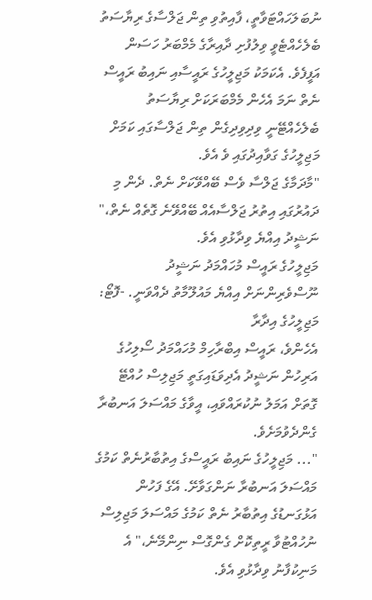ނުބަލަހައްޓަވާތީ، ފާއިތުވި ތިން ޖަލްސާގެ ރިޔާސަތު ބެލެހެއްޓެވީ ވިލުފުށި ދާއިރާގެ މެމްބަރު ހަސަން އަފީފެވެ. އެކަމަކު މަޖިލީހުގެ ރައީސާއި ނައިބު ރައީސް ނެތް ނަމަ އެހެން މެމްބަރަކަށް ރިޔާސަތު ބެލެހެއްޓޭނީ ވިދިވިދިގެން ތިން ޖަލްސާގައި ކަމަށް މަޖިލީހުގެ ގަވާއިދުގައި ވެ އެވެ.
"މާދަމާގެ ޖަލްސާ ވެސް ބޭއްވޭކަށް ނެތް. ދެން މި ދައުރުގައި އިތުރު ޖަލްސާއެއް ބޭއްވޭނެ ގޮތެއް ނެތް،" ނަޝީދު އިއްޔެ ވިދާޅުވި އެވެ.
މަޖިލީހުގެ ރައީސް މުހައްމަދު ނަޝީދު ނޫސްވެރިންނަށް އިއްޔެ މައުލޫމާތު ދެއްވަނީ. -ފޮޓޯ: މަޖިލީހުގެ އިދާރާ
އެހެންވެ، ރައީސް އިބްރާހިމް މުހައްމަދު ސޯލިހުގެ އަރިހުން ނަޝީދު އެދިވަޑައިގަތީ މަޖިލިސް ހުއްޓޭ ގޮތަށް އަމަލު ނުކުރައްވައި، އީވާގެ މައްސަލަ އަނބުރާ ގެންދެވުމަށެވެ.
"... މަޖިލީހުގެ ނައިބު ރައީސްގެ އިތުބާރުނެތް ކަމުގެ މައްސަލަ އަނބުރާ ނަންގަވާށޭ. އޭގެ ފަހުން އަޅުގަނޑުގެ އިތުބާރު ނެތް ކަމުގެ މައްސަލަ މަޖިލިސް ނުހުއްޓުވާ ރީތިކޮށް ގެންގޮސް ނިންމޭނެ،" އެ މަނިކުފާނު ވިދާޅުވި އެވެ.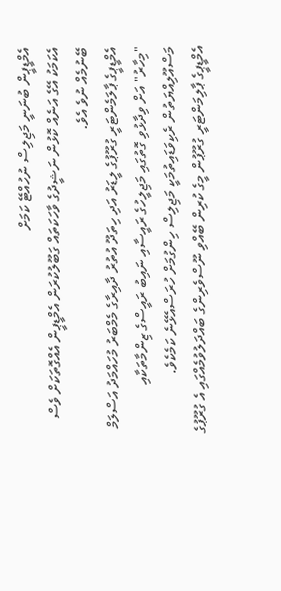އެމްޑީޕީން ބުނަނީ މަޖިލިސް ނުހުއްޓޭ ކަމަށް
އެކަމަކު އޭގެ އަނެއް ކޮޅުން ނަޝީދުގެ ވާހަކަތައް ގަބޫލުކުރަން އެމްޑީޕީން އެއްގޮތަކަށް ވެސް ބޭނުމެއް ނުވެ އެވެ.
އެމްޑީޕީގެ ޕާލަމެންޓަރީ ގުރޫޕުގެ ލީޑަރު އަދި ހިތަދޫ އުތުރު ދާއިރާގެ މެމްބަރު މުހައްމަދު އަސްލަމް "މިހާރު" އަށް ވިދާޅުވި ގޮތުގައި މަޖިލީހުގެ ރައީސާއި ނައިބު ރައީސްގެ ޒިންމާތަކާއި މަސްއޫލިއްޔަތުން ރެކިވަޑައިތުމަކީ މަޖިލިސް ހިންގުމަށް ހުރަސްއެޅޭނެ ކަމެކެވެ.
އެމްޑީޕީގެ ޕާލިމަންޓަރީ ގުރޫޕުން މީގެ ކުރިން ބޭއްވި ނޫސްވެރިންގެ ބައްދަލުވުމެއްގައި އެ ގުރޫޕުގެ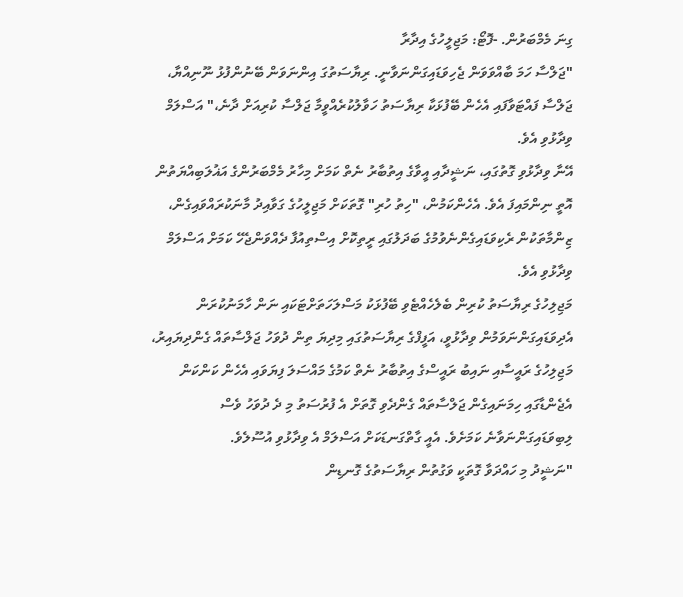ގިނަ މެމްބަރުން. -ފޮޓޯ: މަޖިލީހުގެ އިދާރާ
"ޖަލްސާ ހަމަ ބާއްވަވަން ޖެހިވަޑައިގަންނަވާނީ. ރިޔާސަތުގަ އިންނަވަން ބޭނުންފުޅު ނޫނިއްޔާ، ޖަލްސާ ފައްޓަވާފައި އެހެން ބޭފުޅަކާ ރިޔާސަތު ހަވާލުކުރެއްވީމާ ޖަލްސާ ކުރިއަށް ދާނެ،" އަސްލަމް ވިދާޅުވި އެވެ.
އޭނާ ވިދާޅުވި ގޮތުގައި، ނަޝީދާއި އީވާގެ އިތުބާރު ނެތް ކަމަށް މިހާރު މެމްބަރުންގެ އަޣުލަބިއްޔަތުން އޮތީ ނިންމައިފަ އެވެ. އެހެންކަމުން، "ހިތު ހުރި" ގޮތަކަށް މަޖިލީހުގެ ގަވާއިދު މާނަކުރައްވައިގެން، ޒިންމާތަކުން ރެކިވަޑައިގެންނެވުމުގެ ބަދަލުގައި ރީތިކޮށް އިސްތިއުފާ ދެއްވަންޖެހޭ ކަމަށް އަސްލަމް ވިދާޅުވި އެވެ.
މަޖިލިހުގެ ރިޔާސަތު ކުރިން ބެލެހެއްޓެވި ބޭފުޅަކު މަސްލަހަތަށްޓަކައި ނަން ހާމަނުކުރަން އެދިވަޑައިގަންނަވަމުން ވިދާޅުވީ، އަފީފްގެ ރިޔާސަތުގައި މިދިޔަ ތިން ދުވަހު ޖަލްސާތައް ގެންދިޔައިރު، މަޖިލިހުގެ ރައީސާއި ނައިބު ރައީސްގެ އިތުބާރު ނެތް ކަމުގެ މައްސަލަ ފިޔަވައި އެހެން ކަންކަން އެޖެންޑާގައި ހިމަނައިގެން ޖަލްސާތައް ގެންދެވި ގޮތަށް އެ ފުރުސަތު މި ދެ ދުވަހު ވެސް ލިބިވަޑައިގަންނަވާނެ ކަމަށެވެ. އެއީ ގާތްގަނޑަކަށް އަސްލަމް އެ ވިދާޅުވި އުސޫލެވެ.
"ނަޝީދު މި ހައްދަވާ ގޮތަކީ ވަގުތުން ރިޔާސަތުގެ ގޮނޑިން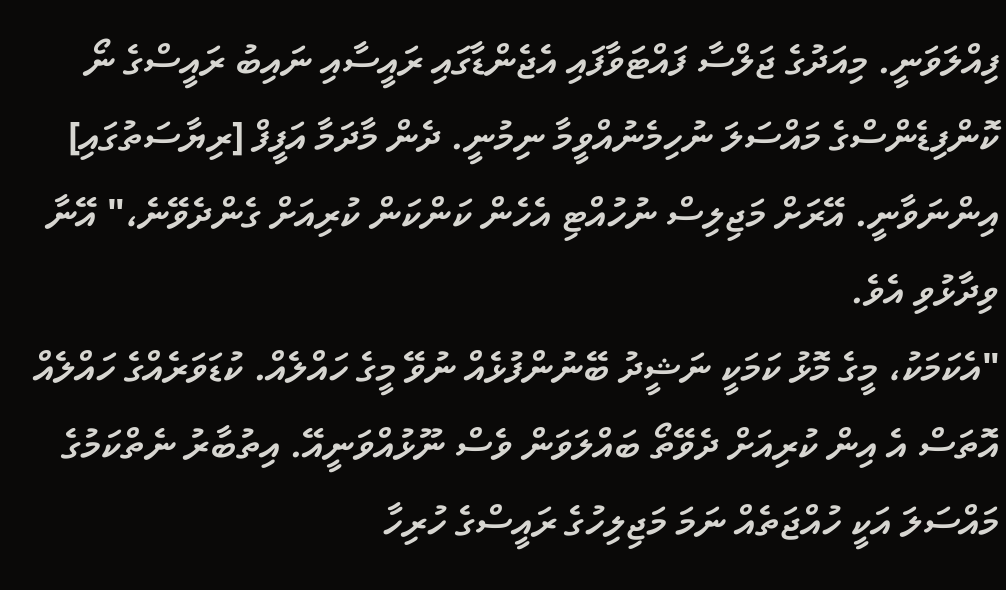ފިއްލަވަނީ. މިއަދުގެ ޖަލްސާ ފައްޓަވާފައި އެޖެންޑާގައި ރައީސާއި ނައިބު ރައީސްގެ ނޯ ކޮންފިޑެންސްގެ މައްސަލަ ނުހިމެނުއްވީމާ ނިމުނީ. ދެން މާދަމާ އަފީފް [ރިޔާސަތުގައި] އިންނަވާނީ. އޭރަށް މަޖިލިސް ނުހުއްޓި އެހެން ކަންކަން ކުރިއަށް ގެންދެވޭނެ،" އޭނާ ވިދާޅުވި އެވެ.
"އެކަމަކު، މީގެ މޮޅު ކަމަކީ ނަޝީދު ބޭނުންފުޅެއް ނުވޭ މީގެ ހައްލެއް. ކުޑަވަރެއްގެ ހައްލެއް އޮތަސް އެ އިން ކުރިއަށް ދެވޭތޯ ބައްލަވަން ވެސް ނޫޅުއްވަނީއޭ. އިތުބާރު ނެތްކަމުގެ މައްސަލަ އަކީ ހުއްޖަތެއް ނަމަ މަޖިލިހުގެ ރައީސްގެ ހުރިހާ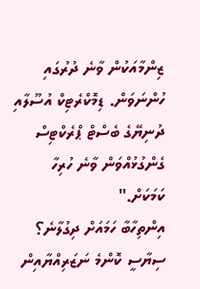ޒިންމާއަކުން ވާނެ ދުރުގައި ހުންނަވަން. ޑިމޮކްރެޓިކް އުސޫލާއި ދުނިޔޭގެ ބެސްޓް ޕްރެކްޓިސް ގެންގުޅުއްވަން ވާނެ ހުރިހާ ކަމަކަށް."
އިންތިހާބާ ހަމައަށް ދިގުލާނެ؟
ސިޔާސީ ކޮންމެ ނަޒަރިއްޔާއިން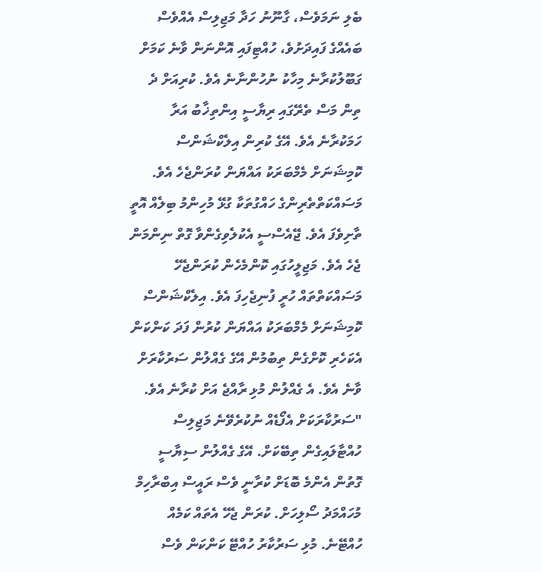ބެލި ނަމަވެސް، ގާނޫނު ހަދާ މަޖިލިސް އެއްވެސް ބައެއްގެ ފައިދަށުވެ، ހުއްޓިފައި އޮންނަން ވާނެ ކަމަށް ގަބޫލުކުރާނެ މިހާކު ނުހުންނާނެ އެވެ. ކުރިއަށް ދެ ތިން މަސް ތެރޭގައި ރިޔާސީ އިންތިޚާބު އަރާ ހަމަކުރާނެ އެވެ. އޭގެ ކުރިން އިލެކްޝަންސް ކޮމިޝަނަށް މެމްބަރަކު އައްޔަން ކުރަންޖެހެ އެވެ. މަސައްކަތްތެރިންގެ ހައްގުތަކާ ގުޅޭ މުހިންމު ބިލެއް އޮތީ ތާށިވެފަ އެވެ. ޖޭއެސްސީ އެކުލެވިގެންވާ ގޮތް ނިންމަން ޖެހެ އެވެ. މަޖިލީހުގައި ކޮންމެހެން ކުރަންޖެހޭ މަސައްކަތްތައް ހުރީ ފުނިޖެހިފަ އެވެ. އިލެކްޝަންސް ކޮމިޝަނަށް މެމްބަރަކު އައްޔަން ކުރުން ފަދަ ކަންކަން އެކަހެރި ކޮށްގެން ތިބުމުން އޭގެ ގެއްލުން ސަރުކާރަށް ވާނެ އެވެ. އެ ގެއްލުން މުޅި ރާއްޖެ އަށް ކުރާނެ އެވެ.
"ސަރުކާރަކަށް އެފޯޑެއް ނުކުރެވޭނެ މަޖިލިސް ހުއްޓާލައިގެން ތިބޭކަށް. އޭގެ ގެއްލުން ސިޔާސީ ގޮތުން އެންމެ ބޮޑަށް ކުރާނީ ވެސް ރައީސް އިބްރާހިމް މުހައްމަދު ސޯލިހަށް. ކުރަން ޖެހޭ އެތައް ކަމެއް ހުއްޓޭނެ. މުޅި ސަރުކާރު ހުއްޓޭ ކަންކަން ވެސް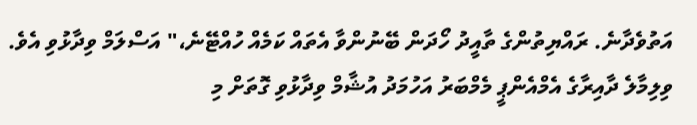އަތުވެދާނެ. ރައްޔިތުންގެ ތާއީދު ހޯދަން ބޭނުންވާ އެތައް ކަމެއް ހުއްޓޭނެ،" އަސްލަމް ވިދާޅުވި އެވެ.
ވިލިމާލެ ދާއިރާގެ އެމްއެންޕީ މެމްބަރު އަހުމަދު އުޝާމް ވިދާޅުވި ގޮތަށް މި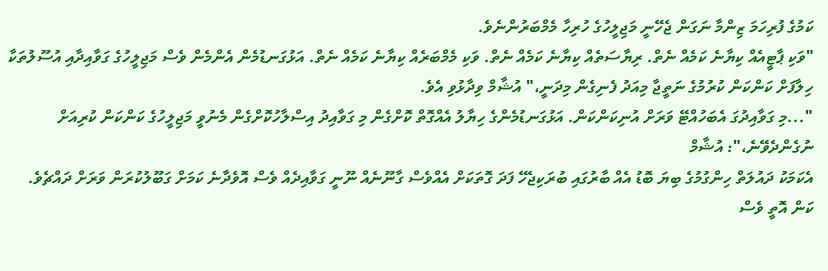ކަމުގެ ފުރިހަމަ ޒިންމާ ނަގަން ޖެހޭނީ މަޖިލީހުގެ ހުރިހާ މެމްބަރުންނެވެ.
"ވަކި ޕާޓީއެއް ކިޔާނެ ކަމެއް ނެތް. ރިޔާސަތެއް ކިޔާނެ ކަމެއް ނެތް. ވަކި މެމްބަރެއް ކިޔާނެ ކަމެއް ނެތް. އަޅުގަނޑުމެން އެންމެން ވެސް މަޖިލީހުގެ ގަވާއިދާއި އުސޫލުތަކާ ހިލާފަށް ކަންކަން ކުރުމުގެ ނަތީޖާ މިއަދު ފެނިގެން މިދަނީ،" އުޝާމް ވިދާޅުވި އެވެ.
"...މި ގަވާއިދުގަ އެބަހުއްޓޭ ވަރަށް އުނިކަންކަން. އަޅުގަނޑުމެންގެ ހިޔާލު އެއްގޮތް ކޮށްގެން މި ގަވާއިދު އިސްލާހުކޮށްގެން މެނުވީ މަޖިލީހުގެ ކަންކަން ކުރިއަށް ނުގެންދެވޭނެ،": އުޝާމް
އެކަމަކު ދައުލަތް ހިންގުމުގެ ބިޔަ ބޮޑު އެއް ބާރުގައި ބުރަކިޖެހޭ ފަދަ ގޮތަކަށް އެއްވެސް ގާނޫނެއް ނޫނީ ގަވާއިދެއް ވެސް އޮވެދާނެ ކަމަށް ގަބޫލުކުރަން ވަރަށް ދައްޗެވެ.
ކަން އޮތީ ވެސް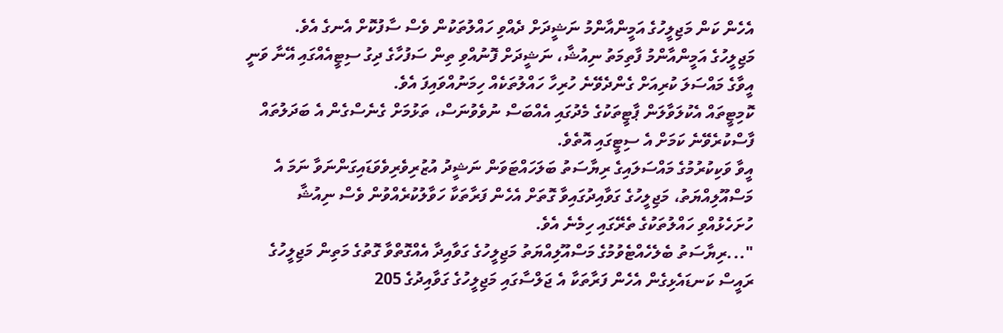އެހެން ކަން މަޖިލީހުގެ އަމީންއާންމު ނަޝީދަށް ދެއްވި ހައްލުތަކުން ވެސް ސާފުކޮށް އެނގެ އެވެ.
މަޖިލީހުގެ އަމީންއާންމު ފާތިމަތު ނިއުޝާ، ނަޝީދަށް ފޮނުއްވި ތިން ސަފުހާގެ ދިގު ސިޓީއެއްގައި އޭނާ ވަނީ އީވާގެ މައްސަލަ ކުރިއަށް ގެންދެވޭނެ ހުރިހާ ހައްލުތަކެއް ހިމަނުއްވައިފަ އެވެ.
ކޮމިޓީތައް އެކުލަވާލަން ޕާޓީތަކުގެ މެދުގައި އެއްބަސް ނުވެވުނަސް، ތަޅުމަށް ގެނެސްގެން އެ ބަދަލުތައް ފާސްކުރެވޭނެ ކަމަށް އެ ސިޓީގައި އޮތެވެ.
އީވާ ވަކިކުރުމުގެ މައްސަލައިގެ ރިޔާސަތު ބަލަހައްޓަވަން ނަޝީދު އުޒުރިވެރިވެވަޑައިގަންނަވާ ނަމަ އެ މަސްއޫލިއްޔަތު، މަޖިލީހުގެ ގަވާއިދުގައިވާ ގޮތަށް އެހެން ފަރާތަކާ ހަވާލުކުރެއްވުން ވެސް ނިއުޝާ ހުށަހެޅުއްވި ހައްލުތަކުގެ ތެރޭގައި ހިމެނެ އެވެ.
"...ރިޔާސަތު ބެލެހެއްޓެވުމުގެ މަސްއޫލިއްޔަތު މަޖިލީހުގެ ގަވާއިދާ އެއްގޮތްވާ ގޮތުގެ މަތިން މަޖިލީހުގެ ރައީސް ކަނޑައެޅިގެން އެހެން ފަރާތަކާ އެ ޖަލްސާގައި މަޖިލީހުގެ ގަވާއިދުގެ 205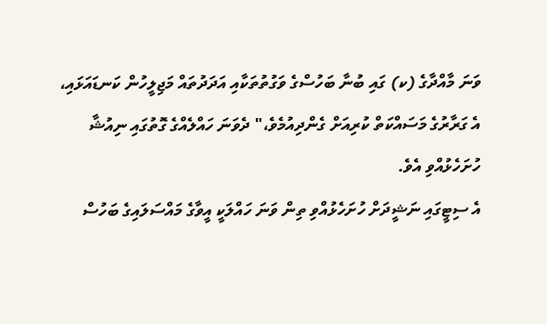ވަނަ މާއްދާގެ (ކ) ގައި ބުނާ ބަހުސްގެ ވަގުތުތަކާއި އަދަދުތައް މަޖިލީހުން ކަނޑައަޅައި، އެ ގަރާރުގެ މަސައްކަތް ކުރިއަށް ގެންދިއުމެވެ،" ދެވަނަ ހައްލެއްގެ ގޮތުގައި ނިއުޝާ ހުށަހެޅުއްވި އެވެ.
އެ ސިޓީގައި ނަޝީދަށް ހުށަހެޅުއްވި ތިން ވަނަ ހައްލަކީ އީވާގެ މައްސަލައިގެ ބަހުސް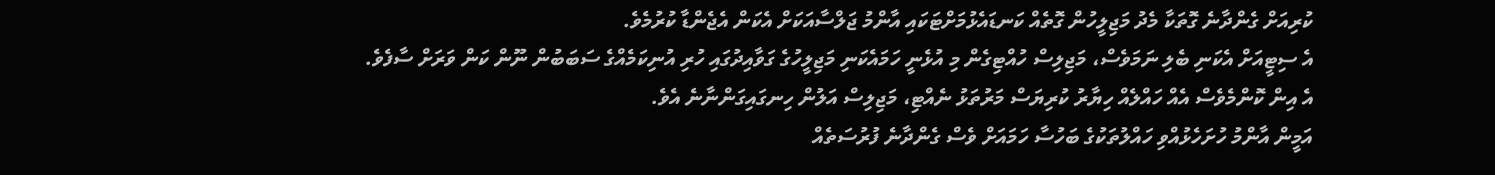ކުރިއަށް ގެންދާނެ ގޮތަކާ މެދު މަޖިލީހުން ގޮތެއް ކަނޑައެޅުމަށްޓަކައި އާންމު ޖަލްސާއަކަށް އެކަން އެޖެންޑާ ކުރުމެވެ.
އެ ސިޓީއަށް އެކަނި ބެލި ނަމަވެސް، މަޖިލިސް ހުއްޓިގެން މި އުޅެނީ ހަމައެކަނި މަޖިލީހުގެ ގަވާއިދުގައި ހުރި އުނިކަމެއްގެ ސަބަބުން ނޫން ކަން ވަރަށް ސާފެވެ. އެ އިން ކޮންމެވެސް އެއް ހައްލެއް ހިޔާރު ކުރިޔަސް މަރުތަޅު ނެއްޓި، މަޖިލިސް އަލުން ހިނގައިގަންނާނެ އެވެ.
އަމީން އާންމު ހުށަހެޅުއްވި ހައްލުތަކުގެ ބަހުސާ ހަމައަށް ވެސް ގެންދާނެ ފުރުސަތެއް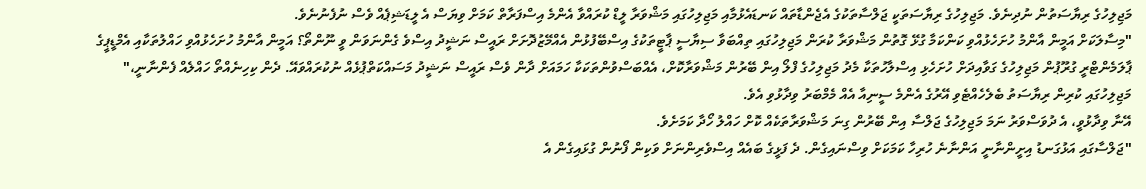މަޖިލިހުގެ ރިޔާސަތުން ނުދިނެވެ. މަޖިލިހުގެ ރިޔާސަތަކީ ޖަލްސާތަކުގެ އެޖެންޑާތައް ކަނޑައެޅުމާއި މަޖިލިހުގައި މަޝްވަރާ ލީޑް ކުރައްވާ އެންމެ އިސްފަރާތް ކަމަށް ވިޔަސް އެ ލީޑަޝިޕެއް ވެސް ނުފެނުނެވެ.
"މިސާލަކަށް އަމީން އާންމު ހުށަހެޅުއްވި ކަންކަމާ ގުޅޭ ގޮތުން މަޝްވަރާ ކުރަން މަޖިލިހުގައި ތިއްބަވާ ސިޔާސީ ޕާޓީތަކުގެ އިސްބޭފުޅުން އެއްމޭޒުދޮށަށް ރައީސް ނަޝީދު އިސްވެ ގެންނަވަން ވީ ނޫންތޯ؟ އަމީން އާންމު ހުށަހެޅުއްވި ހައްލުތަކާއި އެމްޑީޕީގެ ޕާލަމެންޓްރީ ގުރޫޕުން މަޖިލިހުގެ ގަވާއިދަށް ހުށަހެޅި އިސްލާހުތަކާ މެދު މަޖިލިހުގެ ފްލޯ އިން ބޭރުން މަޝްވަރާކޮށް، އެއްބަސްވުންތަކަކާ ހަމައަށް ދާން ވެސް ރައީސް ނަޝީދު މަސައްކަތްޕުޅެއް ނުކުރައްވައޭ. ދެން ކިހިނެއްތޯ ހައްލެއް ފެންނާނީ،" މަޖިލިހުގައި ކުރިން ރިޔާސަތު ބެލެހެއްޓެވި އޭރުގެ އެންމެ ސީނިއާ އެއް މެމްބަރު ވިދާޅުވި އެވެ.
އޭނާ ވިދާޅުވީ، އެ ދުވަސްވަރު ނަމަ މަޖިލިހުގެ ޖަލްސާ އިން ބޭރުން ގިނަ މަޝްވަރާތަކެއް ކޮށް ހައްލު ހޯދާ ކަމަށެވެ.
"ޖަލްސާގައި އަޅުގަނޑު އިށީންނާނީ އަންނާނެ ހުރިހާ ކަމަކަށް ވިސްނައިގެން. ދެ ފަޅީގެ ބައެއް އިސްވެރިންނަށް ވަކިން ފޯނުން ގުޅައިގެން އެ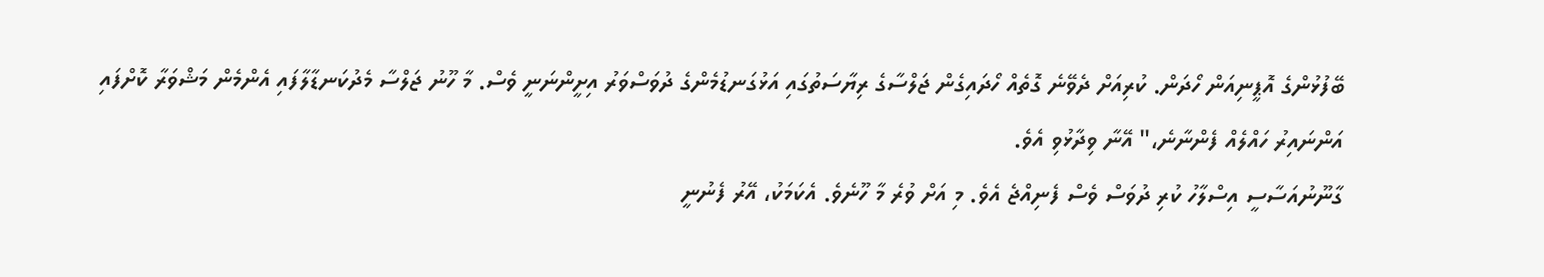ބޭފުޅުންގެ އޮޕީނިއަން ހޯދަން. ކުރިއަށް ދެވޭނެ ގޮތެއް ހޯދައިގެން ޖަލްސާގެ ރިޔާސަތުގައި އަޅުގަނޑުމެންގެ ދުވަސްވަރު އިށީންނަނީ ވެސް. މާ ހޫނު ޖަލްސާ މެދުކަނޑާލާފައި އެންމެން މަޝްވަރާ ކޮށްފައި އަންނައިރު ހައްލެއް ފެންނާނެ،" އޭނާ ވިދާޅުވި އެވެ.
ގާނޫނުއަސާސީ އިސްލާހު ކުރި ދުވަސް ވެސް ފެނިއްޖެ އެވެ. މި އަށް ވުރެ މާ ހޫނެވެ. އެކަމަކު، އޭރު ފެނުނީ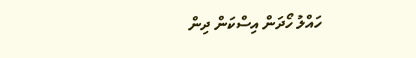ހައްލު ހޯދަން އިސްކަން ދިން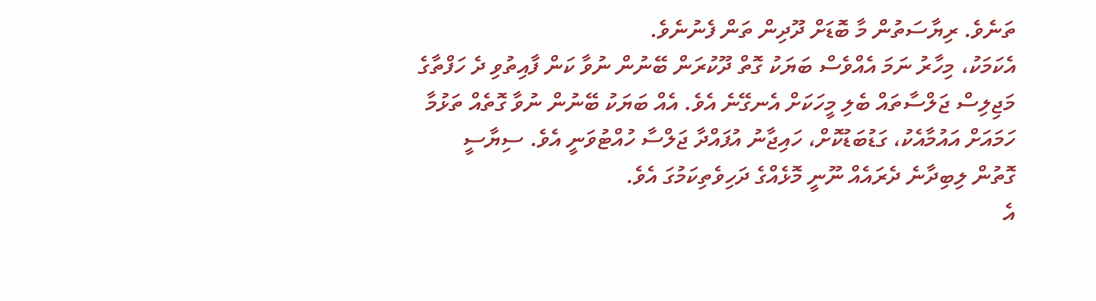ތަނެވެ. ރިޔާސަތުން މާ ބޮޑަށް ދޫދިން ތަން ފެނުނެވެ.
އެކަމަކު، މިހާރު ނަމަ އެއްވެސް ބަޔަކު ގޮތް ދޫކުރަން ބޭނުން ނުވާ ކަން ފާއިތުވި ދެ ހަފްތާގެ މަޖިލިސް ޖަލްސާތައް ބެލި މީހަކަށް އެނގޭނެ އެވެ. އެއް ބަޔަކު ބޭނުން ނުވާ ގޮތެއް ތަޅުމާ ހަމައަށް އައުމާއެކު، ގަޑުބަޑުކޮށް، ހައިޖާނު އުފައްދާ ޖަލްސާ ހުއްޓުވަނީ އެވެ. ސިޔާސީ ގޮތުން ލިބިދާނެ ދެރައެއް ނޫނީ މޮޅެއްގެ ދަހިވެތިކަމުގަ އެވެ.
އެ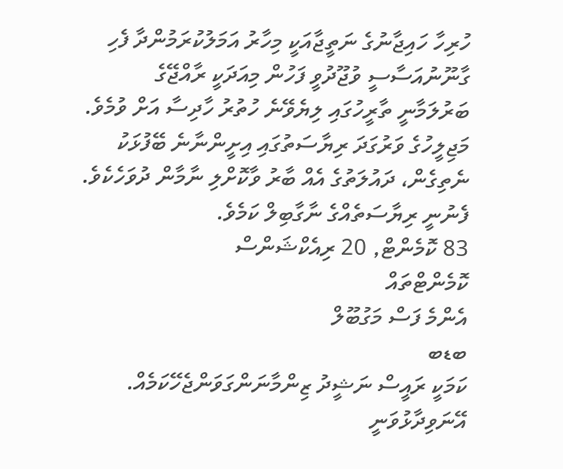ހުރިހާ ހައިޖާނުގެ ނަތީޖާއަކީ މިހާރު އަމަލުކުރަމުންދާ ފެހި ގާނޫނުއަސާސީ ވުޖޫދުވީ ފަހުން މިއަދަކީ ރާއްޖޭގެ ބަރުލަމާނީ ތާރީހުގައި ލިޔެވޭނެ ހުތުރު ހާދިސާ އަށް ވުމެވެ. މަޖިލީހުގެ ވަރުގަދަ ރިޔާސަތުގައި އިށީންނާނެ ބޭފުޅަކު ނެތިގެން، ދައުލަތުގެ އެއް ބާރު ވާކޮށްލި ނާމާން ދުވަހެކެވެ. ފެނުނީ ރިޔާސަތެއްގެ ނާގާބިލް ކަމެވެ.
83 ކޮމެންޓް, 20 ރިއެކްޝަންސް
ކޮމެންޓްތައް
އެންމެ ފަސް މަގުބޫލް
ބޑބ
ކަމަކީ ރައީސް ނަޝީދު ޒިންމާނަންގަވަންޖެހޭކަމެއް. އޭނަވިދާޅުވަނީ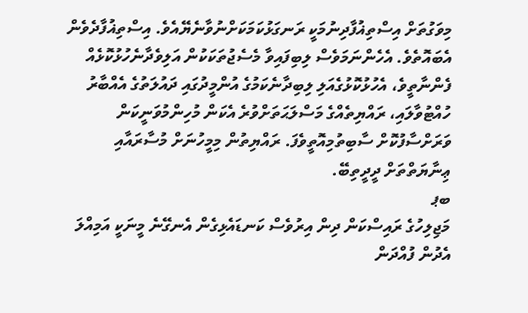މިވަގުތަށް އިސްތިޣުފާދިނުމަކީ ރަނގަޅުކަމަކަށްނުވާނެޔޭއެވެ. އިސްތިޣުފާދެވެން އެބައޮތެވެ. އެހެންނަމަވެސް ލިބިފައިވާ މެސެޖުތަކަކުން އަލިވެދާނެހުޅުކޮޅެއް ފެންނާތީވެ، އެހުޅުކޮޅުގެއަލި ލިބިދާނެކަމުގެ އުންމީދުގައި ދައުލަތުގެ އެއްބާރު ހުއްޓުވާލައި، ރައްޔިތެއްގެ މަސްލަޙަތަށްވުރެ އެކަން މުހިންމުވަނީކަން ވަރަށްސާފުކޮށް ސާބިތުމިއޮތީވެފަ. ރައްޔިތުން މިމީހުނަށް މުސާރައާއި ޢިނާޔަތްތަށް ދީދީތިބޭ.
ބޕ
މަޖިލިހުގެ ރައިސްކަން ދިން އިރުވެސް ކަނޑައެޅިގެން އެނގޭނެ މީނަކީ އަމިއްލަ އެދުން ފުއްދަން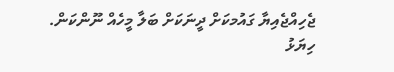ޖެހިއްޖެއިޔާ ގައުމކަށް ދީނަކަށް ބަލާ މީހެއް ނޫންކަން.
ހިޔަޅު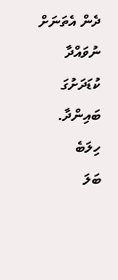ދެން އެތަނަށް ނުވައްދާ ކުޑަދަށުގަ ބައިންދާ.
ހިލަބެ
ބަލަ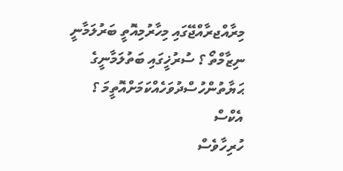މިރާއްޖރާއްޖޭގައި މިހާރުމިއޮތީ ބަރުލަމާނީ ނިޒާމްތޯ ؟ ސުރުޚީގައި ބަތުލަމާނީގެ ޙަޔާތުންހުސްދުވަހެއްކަމަށްއޮތީމަ ؟
އެކްސް
ހުރިހާވެސް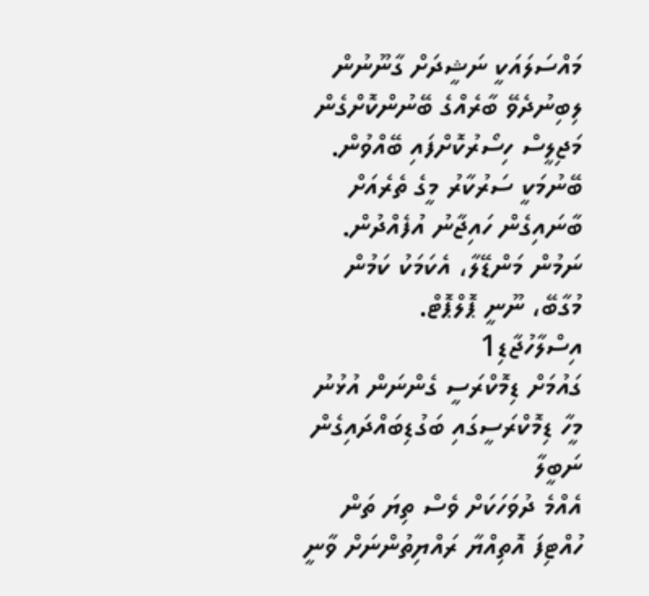މައްސަލައަކީ ނަޝީދަށް ގާނޫނުން ލިބިނުދެވޭ ބާރެއްގެ ބޭނުންކޮށްގެން މަޖިލީސް ހިސޯރުކޮށްފައި ބޭއްވުން. ބޭނުމަކީ ސަރުކާރު މީގެ ތެރެއަށް ބާނައިގެން ހައިޖާނު އުފެއްދުން. ނަމުން މަންޑޭލާ، އެކަމަކު ކަމުން މުގާބޭ، ނޫނީ ޕޮލްޕޮޓް.
އިސްލާހުޖާޑި1
ގައުމަށް ޑިމޮކްރަސީ ގެންނަން އުޅުނު މީހާ ޑިމޮކްރަސީގައި ބަގުޑިބައްދައިގެން
ނަބީލާ
އެއްމެ ދުވަހަކަށް ވެސް ތިޔަ ތަން ހުއްޓިފަ އޮތިއްޔާ ރައްޔިތުންނަށް ވާނީ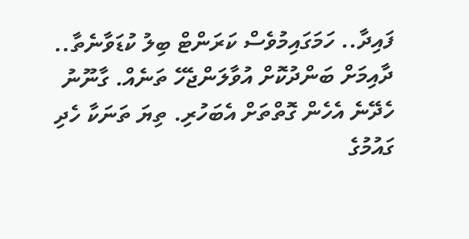ފައިދާ.. ހަމަގައިމުވެސް ކަރަންޓް ބިލު ކުޑަވާނެތާ.. ދާއިމަށް ބަންދުކޮށް އުވާލަންޖެހޭ ތަނެއް. ގާނޫނު ހެދޭނެ އެހެން ގޮތްތަށް އެބަހުރި. ތިޔަ ތަނަކާ ހެދި ގައުމުގެ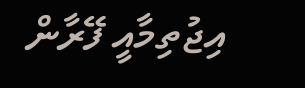އިޖުތިމާއީ ފޭރާން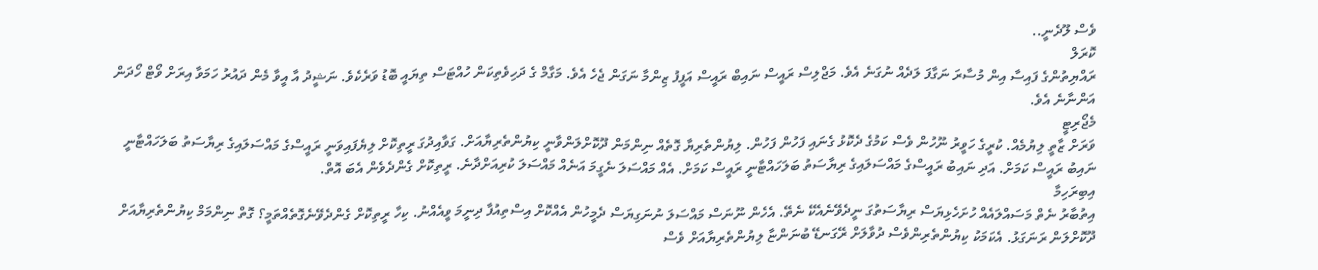ވެސް ލޫދެނީ..
ކޮރަލް
ރައްޔިތުންގެ ފައިސާ އިން މުސާރަ ނަގާފަ ލަދެއް ނުގަނެ އެވެ. މަޖްލިސް ރައީސް ނައިބް ރައީސް އަފީފު ޒިންމާ ނަގަން ޖެހެ އެވެ. މަގާމް ގެ ދަހިވެތިކަން ހުއްޓަސް ތިޔައީ ބޮޑު ވަރެކެވެ. ނަޝީދު އާ އީވާ މެން ދައުރު ހަމަވާ އިރަށް ވޯޓް ހޯދަން އަންނާނެ އެވެ.
މެޖޯރިޓީ
ވަރަށް ޒާތީ ލިޔުމެއް. ކުރީގެ ހަވީރު ނޫހުން ވެސް ކަމުގެ ދެކޮޅު ގެނައި ފަހުން ފަހުން. ލިޔުންތެރިޔާ ގޮތެއް ނިންމަން ދޫކޮށްލަންވާނީ ކިޔުންތެރިޔާއަށް. ގަވާއިދުގަ ރީތިކޮށް ލިޔެފައިވަނީ ރައީސްގެ މައްސަލައިގެ ރިޔާސަތު ބަލަހައްޓާނީ ނައިބު ރައީސް ކަމަށް. އަދި ނައިބު ރައީސްގެ މައްސަލައިގެ ރިޔާސަތު ބަލަހައްޓާނީ ރައީސް ކަމަށް. އެއް މައްސަލަ ނެގީމަ އަނެއް މައްސަލަ ކުރިއަށްދާނެ. ރީތިކޮށް ގެންދެވެން އެބަ އޮތް.
އިބިރަހިމާ
އިތުބާރު ނެތް މަސައްލައެއް ހުށަހެޅިޔަސް ރިޔާސަތުގަ ނީދެވޭނެއެކޭ ނެތޭ. އެހެން ނޫނަސް މައްސަލަ ނުނަގިޔަސް ދެމީހުން އެއްކޮށް އިސްތިއުފާ ދިނީމަ ވީއެއްނު. ކިހާ ރީތިކޮށް ގެންދެވޭނެގޮތެއްތަމީ؟ ގޮތް ނިންމަމް ކިޔުންތެރިޔާއަށް ދޫކޮށްލަން ރަނަގަޅު. އެކަމަކު ކިޔުންތެރިންވެސް ދުވާލަށް ރޭގަނޑޭ ބުނަންޏާ ލިޔުންތެރިޔާއަށް ވެސް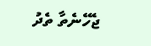ޖެހޭނެތާ ތެދު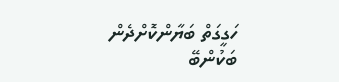ހަގީގަތް ބަޔާންކޮށްދެން
ބަކުންބޭ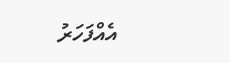އެއްފަހަރު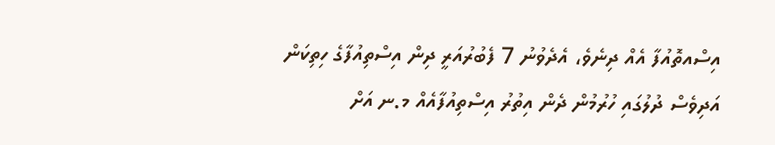އިސްއތޮއުފާ އެއް ދިނެވެ، އެދެވުނު 7 ފެބުރުއަރީ ދިން އިސްތިއުފާގެ ހިތިކަން އަދިވެސް ދުލުގައި ހުރުމުން ދެން އިތުރު އިސްތިއުފާއެއް މ.ނ އަށް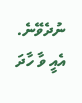ނުދެވޭނެ. އެއީ ވާ ހާދަ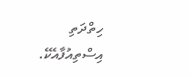ހިތްދަތި އިސްތިއުފާއެކޭ.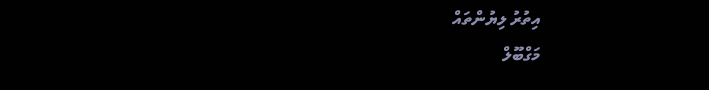އިތުރު ލިޔުންތައް
މަގްބޫލް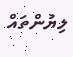ލިޔުންތައް